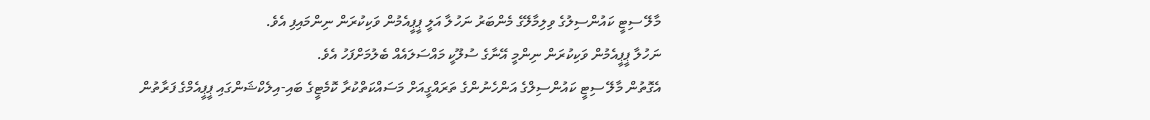މާލޭ ސިޓީ ކައުންސިލުގެ ވިލިމާލޭގެ މެންބަރު ނަހުލާ އަލީ ޕީޕީއެމުން ވަކިކުރަން ނިންމައިފި އެވެ.
ނަހުލާ ޕީޕީއެމުން ވަކިކުރަން ނިންމީ އޭނާގެ ސުލޫކީ މައްސަލައެއް ބެލުމަށްފަހު އެވެ.
އެގޮތުން މާލޭ ސިޓީ ކައުންސިލްގެ އަންހެނުންގެ ތަރައްގީއަށް މަސައްކަތްކުރާ ކޮމެޓީގެ ބައި-އިލެކްޝަންގައި ޕީޕީއެމްގެ ފަރާތުން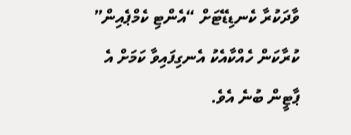ވާދަކުރާ ކެނޑިޑޭޓަށް “އެންޓި ކެމްޕެއިން” ކުރާކަން ހެއްކާއެކު އެނގިފައިވާ ކަމަށް އެ ޕާޓީން ބުނެ އެވެ.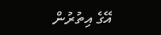އޭގެ އިތުރުން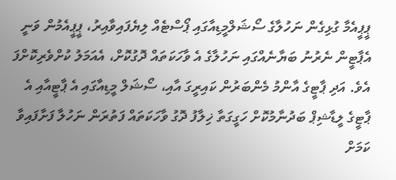ޕީޕީއެމާ ގުޅިގެން ނަހުލާގެ ސޯޝަލްމީޑިއާގައި ޕޯސްޓެއް ލިޔެފައިވާއިރު، ޕީޕީއެމުން ވަނީ އެޕާޓީން ނެރުނު ބަޔާނެއްގައި ނަހުލާގެ އެ ވާހަކަތައް ދޮގުކޮށް، އެއަމަލު ކުށްވެރިކޮށްފަ އެވެ. އަދި ޕާޓީގެ އާންމު މެންބަރުން ކައިރީގަ އާއި، ސޯޝަލް މީޑިއާގައި އެ ޕާޓީއާއި އެ ޕާޓީގެ ލީޑާޝިޕް ބަދުނާމުކޮށް ހަގީގަތާ ޚިލާފު ދޮގު ވާހަކަތައް ފަތުރަން ނަހުލާ ފަށާފައިވާ ކަމަށް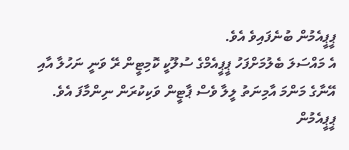ޕީޕީއެމުން ބުނެފައިވެ އެވެ.
އެ މައްސަލަ ބެލުމަށްފަހު ޕީޕީއެމްގެ ސުލޫކީ ކޮމިޓީން ރޭ ވަނީ ނަހުލާ އާއި އޭނާގެ މަންމަ އާމިނަތު ލީލާ ވެސް ޕާޓީން ވަކިކުރަން ނިންމާފަ އެވެ.
ޕީޕީއެމުން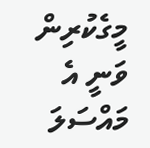މީގެކުރިން ވަނީ އެ މައްސަލަ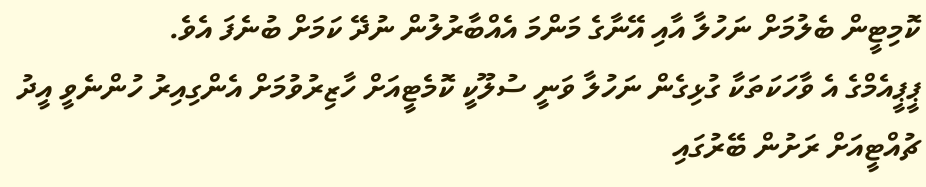ކޮމިޓީން ބެލުމަށް ނަހުލާ އާއި އޭނާގެ މަންމަ އެއްބާރުލުން ނުދޭ ކަމަށް ބުނެފަ އެވެ.
ޕީޕީއެމްގެ އެ ވާހަކަތަކާ ގުޅިގެން ނަހުލާ ވަނީ ސުލޫކީ ކޮމެޓީއަށް ހާޒިރުވުމަށް އެންގިއިރު ހުންނެވީ އީދު ޗުއްޓީއަށް ރަށުން ބޭރުގައި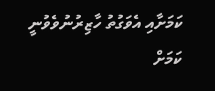ކަމަށާއި އެވަގުތު ހާޒިރުނުވެވުނީ ކަމަށް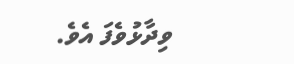ވިދާޅުވެފަ އެވެ.